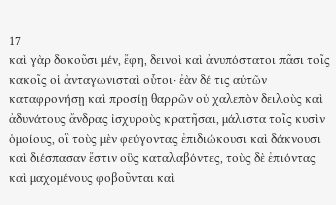17
καὶ γὰρ δοκοῦσι μέν, ἔφη, δεινοὶ καὶ ἀνυπόστατοι πᾶσι τοῖς κακοῖς οἱ ἀνταγωνισταὶ οὗτοι· ἐὰν δέ τις αὐτῶν καταφρονήσῃ καὶ προσίῃ θαρρῶν οὐ χαλεπὸν δειλοὺς καὶ ἀδυνάτους ἄνδρας ἰσχυροὺς κρατῆσαι, μάλιστα τοῖς κυσὶν ὁμοίους, οἳ τοὺς μὲν φεύγοντας ἐπιδιώκουσι καὶ δάκνουσι καὶ διέσπασαν ἔστιν οὓς καταλαβόντες, τοὺς δὲ ἐπιόντας καὶ μαχομένους φοβοῦνται καὶ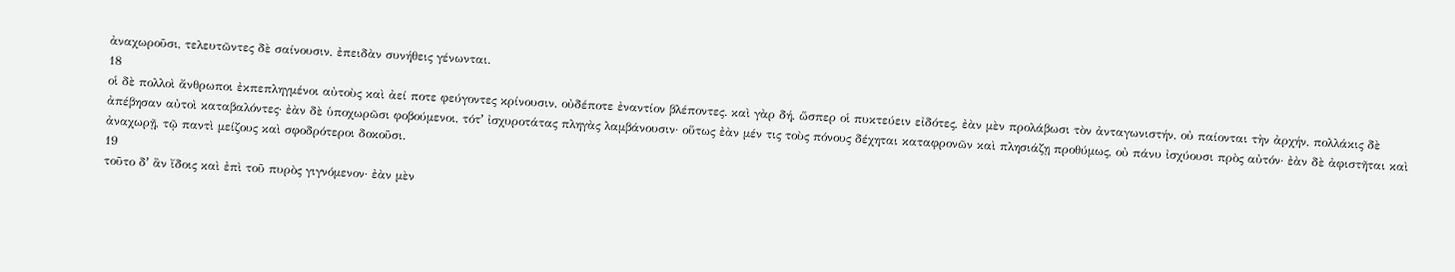ἀναχωροῦσι, τελευτῶντες δὲ σαίνουσιν, ἐπειδὰν συνήθεις γένωνται.
18
οἱ δὲ πολλοὶ ἄνθρωποι ἐκπεπληγμένοι αὐτοὺς καὶ ἀεί ποτε φεύγοντες κρίνουσιν, οὐδέποτε ἐναντίον βλέποντες. καὶ γὰρ δή, ὥσπερ οἱ πυκτεύειν εἰδότες, ἐὰν μὲν προλάβωσι τὸν ἀνταγωνιστήν, οὐ παίονται τὴν ἀρχήν, πολλάκις δὲ ἀπέβησαν αὐτοὶ καταβαλόντες· ἐὰν δὲ ὑποχωρῶσι φοβούμενοι, τότʼ ἰσχυροτάτας πληγὰς λαμβάνουσιν· οὕτως ἐὰν μέν τις τοὺς πόνους δέχηται καταφρονῶν καὶ πλησιάζῃ προθύμως, οὐ πάνυ ἰσχύουσι πρὸς αὐτόν· ἐὰν δὲ ἀφιστῆται καὶ ἀναχωρῇ, τῷ παντὶ μείζους καὶ σφοδρότεροι δοκοῦσι.
19
τοῦτο δʼ ἂν ἴδοις καὶ ἐπὶ τοῦ πυρὸς γιγνόμενον· ἐὰν μὲν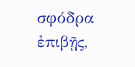σφόδρα ἐπιβῇς,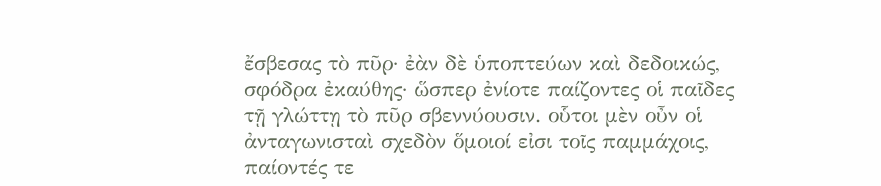ἔσβεσας τὸ πῦρ· ἐὰν δὲ ὑποπτεύων καὶ δεδοικώς, σφόδρα ἐκαύθης· ὥσπερ ἐνίοτε παίζοντες οἱ παῖδες τῇ γλώττῃ τὸ πῦρ σβεννύουσιν. οὗτοι μὲν οὖν οἱ ἀνταγωνισταὶ σχεδὸν ὅμοιοί εἰσι τοῖς παμμάχοις, παίοντές τε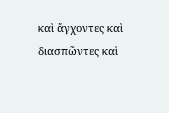καὶ ἄγχοντες καὶ διασπῶντες καὶ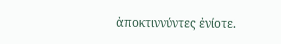ἀποκτιννύντες ἐνίοτε.